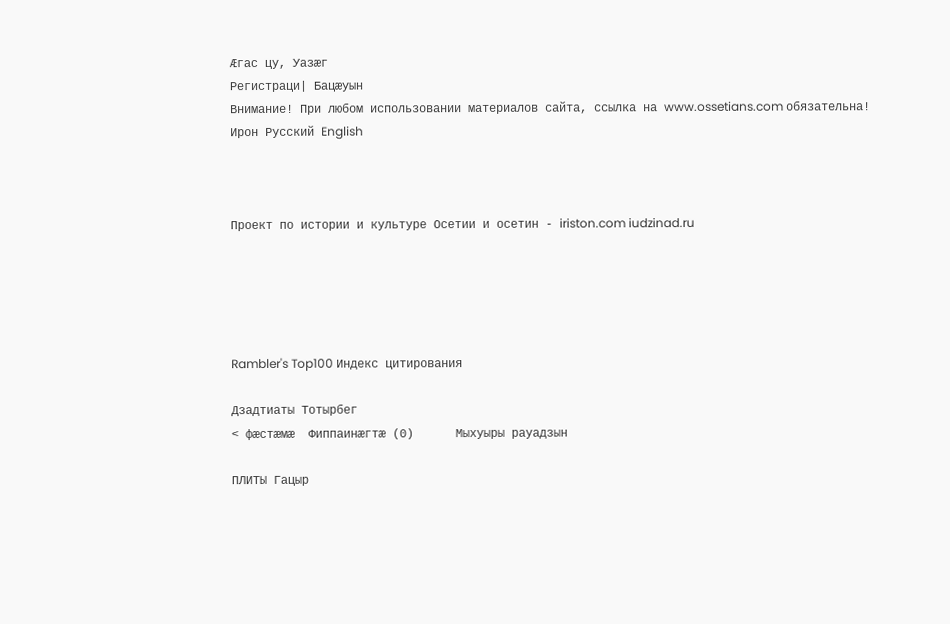Æгас цу, Уазæг
Регистраци| Бацæуын
Внимание! При любом использовании материалов сайта, ссылка на www.ossetians.com обязательна!
Ирон Русский English



Проект по истории и культуре Осетии и осетин - iriston.com iudzinad.ru





Rambler's Top100 Индекс цитирования

Дзадтиаты Тотырбег
< фæстæмæ  Фиппаинæгтæ (0)      Мыхуыры рауадзын

ПЛИТЫ Гацыр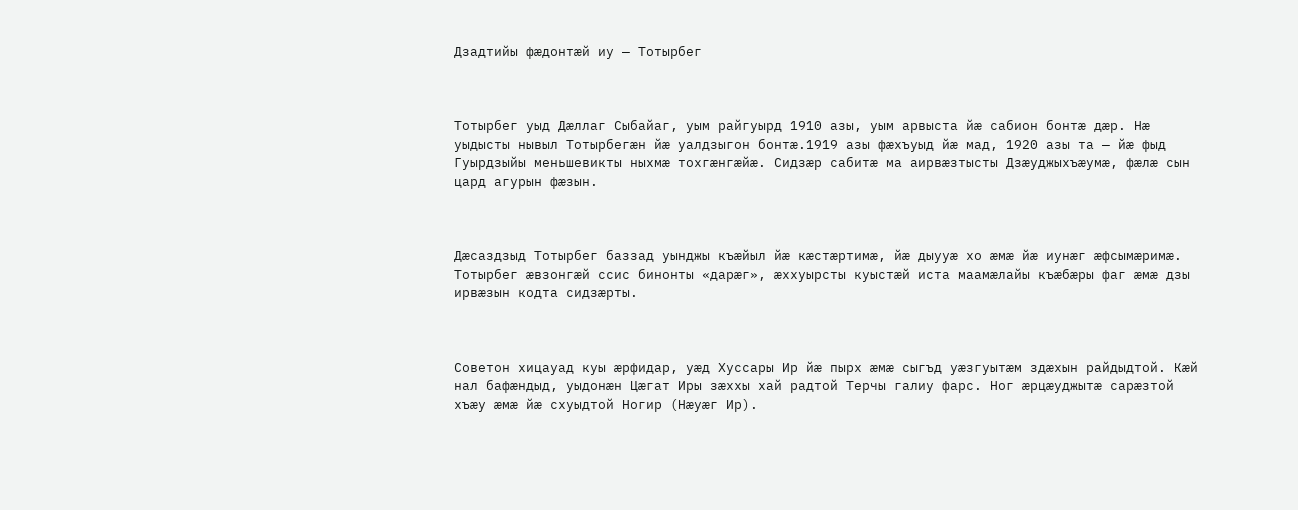Дзадтийы фæдонтæй иу — Тотырбег



Тотырбег уыд Дæллаг Сыбайаг, уым райгуырд 1910 азы, уым арвыста йæ сабион бонтæ дæр. Нæ уыдысты нывыл Тотырбегæн йæ уалдзыгон бонтæ.1919 азы фæхъуыд йæ мад, 1920 азы та — йæ фыд Гуырдзыйы меньшевикты ныхмæ тохгæнгæйæ. Сидзæр сабитæ ма аирвæзтысты Дзæуджыхъæумæ, фæлæ сын цард агурын фæзын.



Дæсаздзыд Тотырбег баззад уынджы къæйыл йæ кæстæртимæ, йæ дыууæ хо æмæ йæ иунæг æфсымæримæ. Тотырбег æвзонгæй ссис бинонты «дарæг», æххуырсты куыстæй иста маамæлайы къæбæры фаг æмæ дзы ирвæзын кодта сидзæрты.



Советон хицауад куы æрфидар, уæд Хуссары Ир йæ пырх æмæ сыгъд уæзгуытæм здæхын райдыдтой. Кæй нал бафæндыд, уыдонæн Цæгат Иры зæххы хай радтой Терчы галиу фарс. Ног æрцæуджытæ сарæзтой хъæу æмæ йæ схуыдтой Ногир (Нæуæг Ир).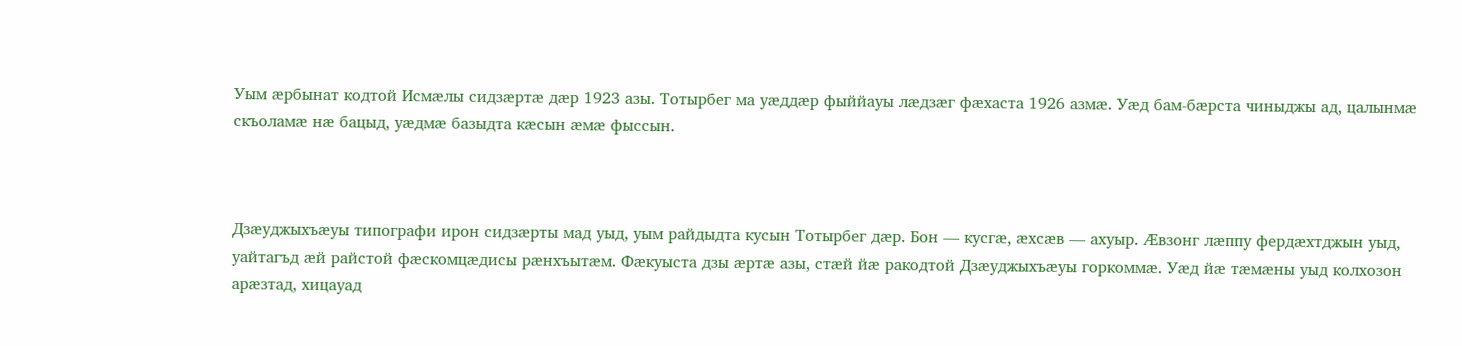Уым æрбынат кодтой Исмæлы сидзæртæ дæр 1923 азы. Тотырбег ма уæддæр фыййауы лæдзæг фæхаста 1926 азмæ. Уæд бам-бæрста чиныджы ад, цалынмæ скъоламæ нæ бацыд, уæдмæ базыдта кæсын æмæ фыссын.



Дзæуджыхъæуы типографи ирон сидзæрты мад уыд, уым райдыдта кусын Тотырбег дæр. Бон — кусгæ, æхсæв — ахуыр. Æвзонг лæппу фердæхтджын уыд, уайтагъд æй райстой фæскомцæдисы рæнхъытæм. Фæкуыста дзы æртæ азы, стæй йæ ракодтой Дзæуджыхъæуы горкоммæ. Уæд йæ тæмæны уыд колхозон арæзтад, хицауад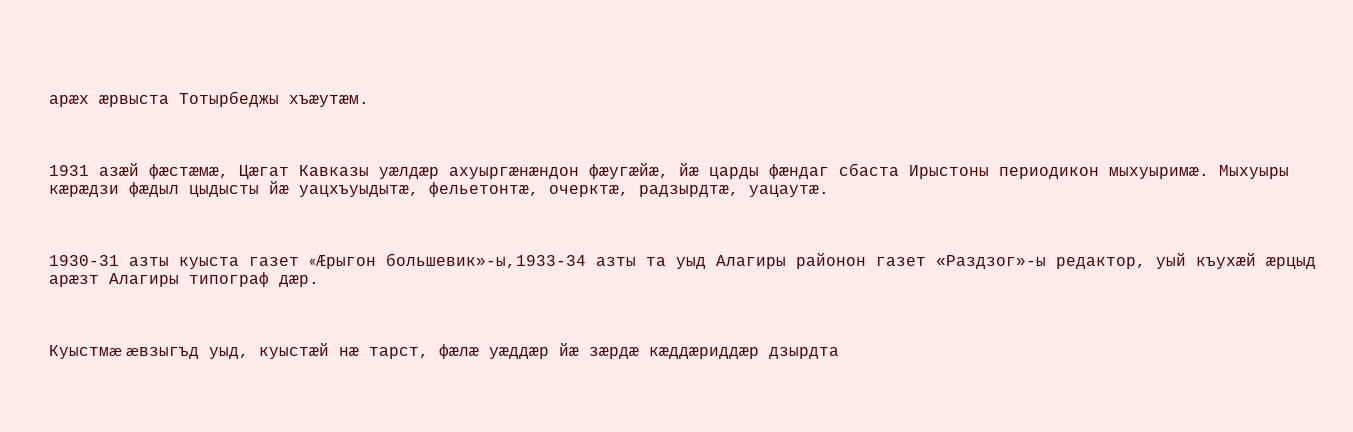арæх æрвыста Тотырбеджы хъæутæм.



1931 азæй фæстæмæ, Цæгат Кавказы уæлдæр ахуыргæнæндон фæугæйæ, йæ царды фæндаг сбаста Ирыстоны периодикон мыхуыримæ. Мыхуыры кæрæдзи фæдыл цыдысты йæ уацхъуыдытæ, фельетонтæ, очерктæ, радзырдтæ, уацаутæ.



1930-31 азты куыста газет «Æрыгон большевик»-ы,1933-34 азты та уыд Алагиры районон газет «Раздзог»-ы редактор, уый къухæй æрцыд арæзт Алагиры типограф дæр.



Куыстмæ æвзыгъд уыд, куыстæй нæ тарст, фæлæ уæддæр йæ зæрдæ кæддæриддæр дзырдта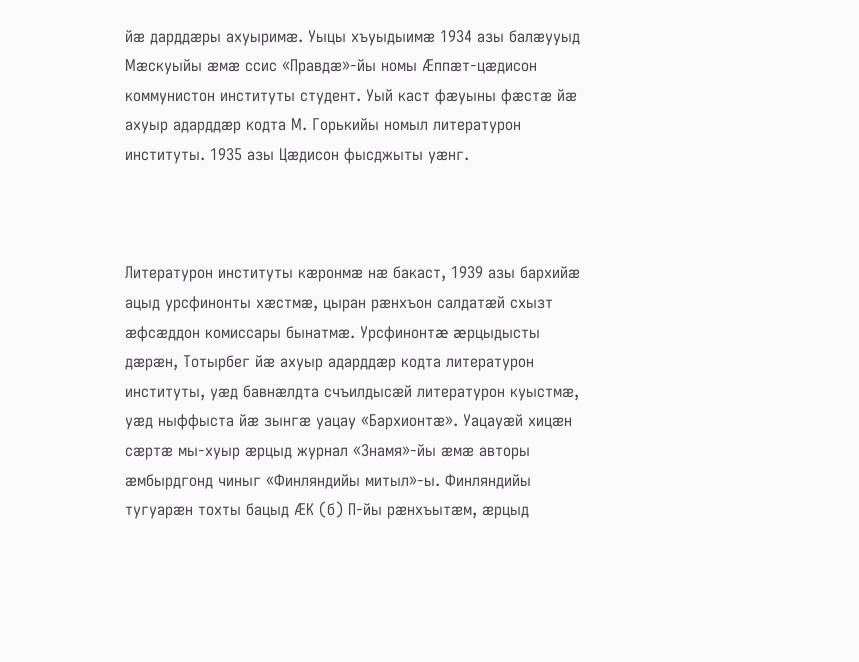йæ дарддæры ахуыримæ. Уыцы хъуыдыимæ 1934 азы балæууыд Мæскуыйы æмæ ссис «Правдæ»-йы номы Æппæт-цæдисон коммунистон институты студент. Уый каст фæуыны фæстæ йæ ахуыр адарддæр кодта М. Горькийы номыл литературон институты. 1935 азы Цæдисон фысджыты уæнг.



Литературон институты кæронмæ нæ бакаст, 1939 азы бархийæ ацыд урсфинонты хæстмæ, цыран рæнхъон салдатæй схызт æфсæддон комиссары бынатмæ. Урсфинонтæ æрцыдысты дæрæн, Тотырбег йæ ахуыр адарддæр кодта литературон институты, уæд бавнæлдта счъилдысæй литературон куыстмæ, уæд ныффыста йæ зынгæ уацау «Бархионтæ». Уацауæй хицæн сæртæ мы-хуыр æрцыд журнал «Знамя»-йы æмæ авторы æмбырдгонд чиныг «Финляндийы митыл»-ы. Финляндийы тугуарæн тохты бацыд ÆК (б) П-йы рæнхъытæм, æрцыд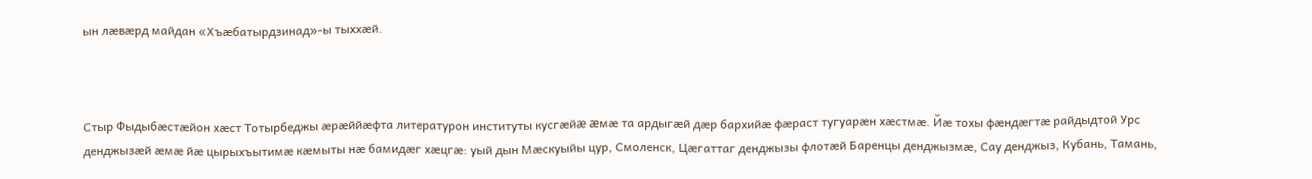ын лæвæрд майдан «Хъæбатырдзинад»-ы тыххæй.



Стыр Фыдыбæстæйон хæст Тотырбеджы æрæййæфта литературон институты кусгæйæ æмæ та ардыгæй дæр бархийæ фæраст тугуарæн хæстмæ. Йæ тохы фæндæгтæ райдыдтой Урс денджызæй æмæ йæ цырыхъытимæ кæмыты нæ бамидæг хæцгæ: уый дын Мæскуыйы цур, Смоленск, Цæгаттаг денджызы флотæй Баренцы денджызмæ, Сау денджыз, Кубань, Тамань,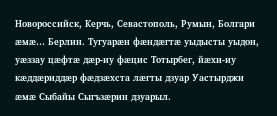Новороссийск, Керчь, Севастополь, Румын, Болгари æмæ… Берлин. Тугуарæн фæндæгтæ уыдысты уыдон, уæззау цæфтæ дæр-иу фæцис Тотырбег, йæхи-иу кæддæриддæр фæдзæхста лæгты дзуар Уастырджи æмæ Сыбайы Сыгъзæрин дзуарыл.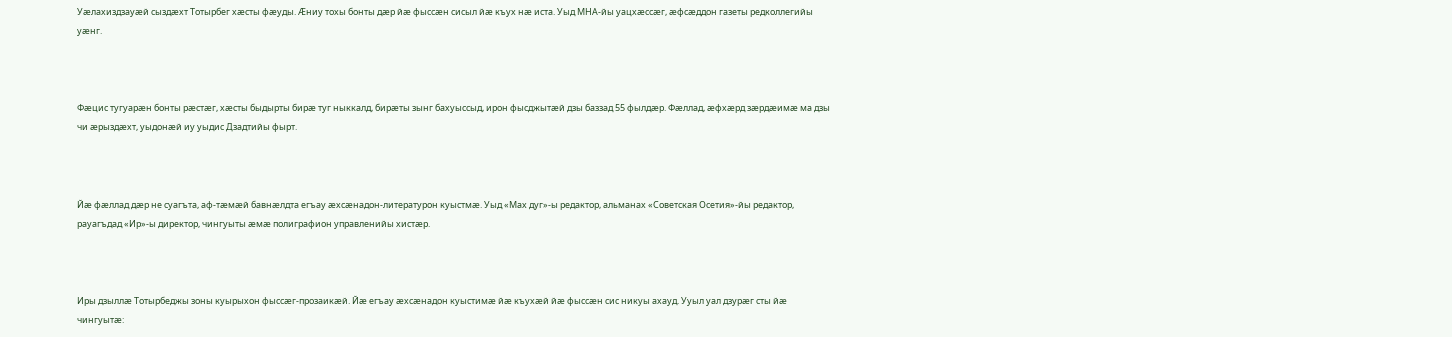Уæлахиздзауæй сыздæхт Тотырбег хæсты фæуды. Æниу тохы бонты дæр йæ фыссæн сисыл йæ къух нæ иста. Уыд МНА-йы уацхæссæг, æфсæддон газеты редколлегийы уæнг.



Фæцис тугуарæн бонты рæстæг, хæсты быдырты бирæ туг ныккалд, бирæты зынг бахуыссыд, ирон фысджытæй дзы баззад 55 фылдæр. Фæллад, æфхæрд зæрдæимæ ма дзы чи æрыздæхт, уыдонæй иу уыдис Дзадтийы фырт.



Йæ фæллад дæр не суагъта, аф-тæмæй бавнæлдта егъау æхсæнадон-литературон куыстмæ. Уыд «Мах дуг»-ы редактор, альманах «Советская Осетия»-йы редактор, рауагъдад «Ир»-ы директор, чингуыты æмæ полиграфион управленийы хистæр.



Иры дзыллæ Тотырбеджы зоны куырыхон фыссæг-прозаикæй. Йæ егъау æхсæнадон куыстимæ йæ къухæй йæ фыссæн сис никуы ахауд. Ууыл уал дзурæг сты йæ чингуытæ: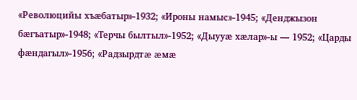«Революцийы хъæбатыр»-1932; «Ироны намыс»-1945; «Денджызон бæгъатыр»-1948; «Терчы былтыл»-1952; «Дыууæ хæлар»-ы — 1952; «Царды фæндагыл»-1956; «Радзырдтæ æмæ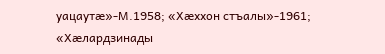уацаутæ»-М.1958; «Хæххон стъалы»-1961; «Хæлардзинады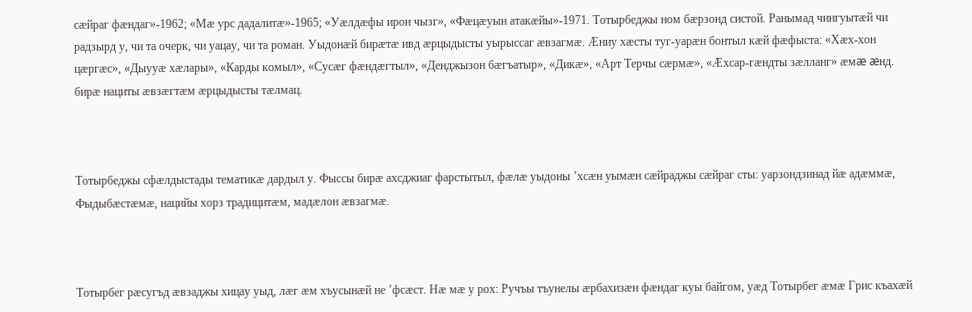сæйраг фæндаг»-1962; «Мæ урс дадалитæ»-1965; «Уæлдæфы ирон чызг», «Фæцæуын атакæйы»-1971. Тотырбеджы ном бæрзонд систой. Ранымад чингуытæй чи радзырд у, чи та очерк, чи уацау, чи та роман. Уыдонæй бирæтæ ивд æрцыдысты уырыссаг æвзагмæ. Æниу хæсты туг-уарæн бонтыл кæй фæфыста: «Хæх-хон цæргæс», «Дыууæ хæлары», «Карды комыл», «Сусæг фæндæгтыл», «Денджызон бæгъатыр», «Дикæ», «Арт Терчы сæрмæ», «Æхсар-гæндты зæлланг» æмæ æнд. бирæ нациты æвзæгтæм æрцыдысты тæлмац.



Тотырбеджы сфæлдыстады тематикæ дардыл у. Фыссы бирæ ахсджиаг фарстытыл, фæлæ уыдоны ’хсæн уымæн сæйраджы сæйраг сты: уарзондзинад йæ адæммæ, Фыдыбæстæмæ, нацийы хорз традицитæм, мадæлон æвзагмæ.



Тотырбег рæсугъд æвзаджы хицау уыд, лæг æм хъусынæй не ’фсæст. Нæ мæ у рох: Ручъы тъунелы æрбахизæн фæндаг куы байгом, уæд Тотырбег æмæ Грис къахæй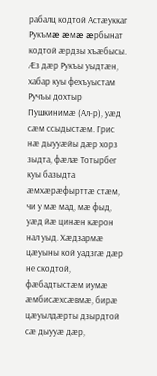рабалц кодтой Астæуккаг Рукъмæ æмæ æрбынат кодтой æрдзы хъæбысы. Æз дæр Рукъы уыдтæн, хабар куы фехъуыстам Ручъы дохтыр Пушкинимæ (Ал-р), уæд сæм ссыдыстæм. Грис нæ дыууæйы дæр хорз зыдта, фæлæ Тотырбег куы базыдта æмхæрæфырттæ стæм, чи у мæ мад, мæ фыд, уæд йæ цинæн кæрон нал уыд. Хæдзармæ цæуыны кой уадзгæ дæр не скодтой, фæбадтыстæм иумæ æмбисæхсæвмæ, бирæ цæуылдæрты дзырдтой сæ дыууæ дæр,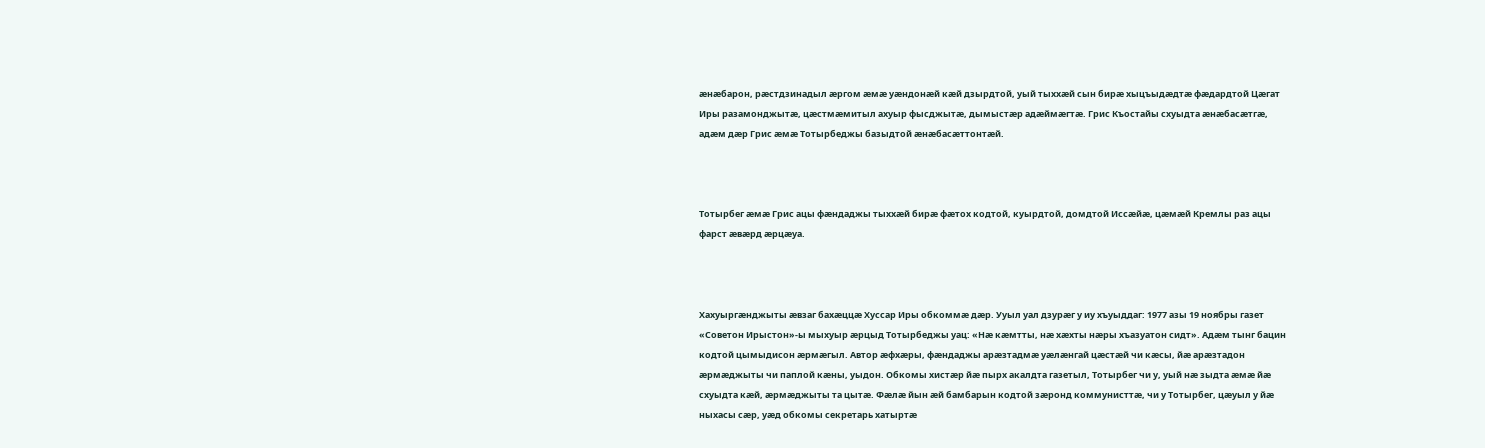æнæбарон, рæстдзинадыл æргом æмæ уæндонæй кæй дзырдтой, уый тыххæй сын бирæ хыцъыдæдтæ фæдардтой Цæгат Иры разамонджытæ, цæстмæмитыл ахуыр фысджытæ, дымыстæр адæймæгтæ. Грис Къостайы схуыдта æнæбасæтгæ, адæм дæр Грис æмæ Тотырбеджы базыдтой æнæбасæттонтæй.



Тотырбег æмæ Грис ацы фæндаджы тыххæй бирæ фæтох кодтой, куырдтой, домдтой Иссæйæ, цæмæй Кремлы раз ацы фарст æвæрд æрцæуа.



Хахуыргæнджыты æвзаг бахæццæ Хуссар Иры обкоммæ дæр. Ууыл уал дзурæг у иу хъуыддаг: 1977 азы 19 ноябры газет «Советон Ирыстон»-ы мыхуыр æрцыд Тотырбеджы уац: «Нæ кæмтты, нæ хæхты нæры хъазуатон сидт». Адæм тынг бацин кодтой цымыдисон æрмæгыл. Автор æфхæры, фæндаджы арæзтадмæ уæлæнгай цæстæй чи кæсы, йæ арæзтадон æрмæджыты чи паплой кæны, уыдон. Обкомы хистæр йæ пырх акалдта газетыл, Тотырбег чи у, уый нæ зыдта æмæ йæ схуыдта кæй, æрмæджыты та цытæ. Фæлæ йын æй бамбарын кодтой зæронд коммунисттæ, чи у Тотырбег, цæуыл у йæ ныхасы сæр, уæд обкомы секретарь хатыртæ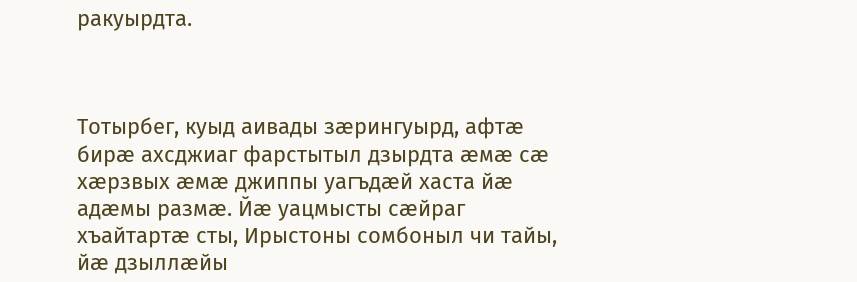ракуырдта.



Тотырбег, куыд аивады зæрингуырд, афтæ бирæ ахсджиаг фарстытыл дзырдта æмæ сæ хæрзвых æмæ джиппы уагъдæй хаста йæ адæмы размæ. Йæ уацмысты сæйраг хъайтартæ сты, Ирыстоны сомбоныл чи тайы, йæ дзыллæйы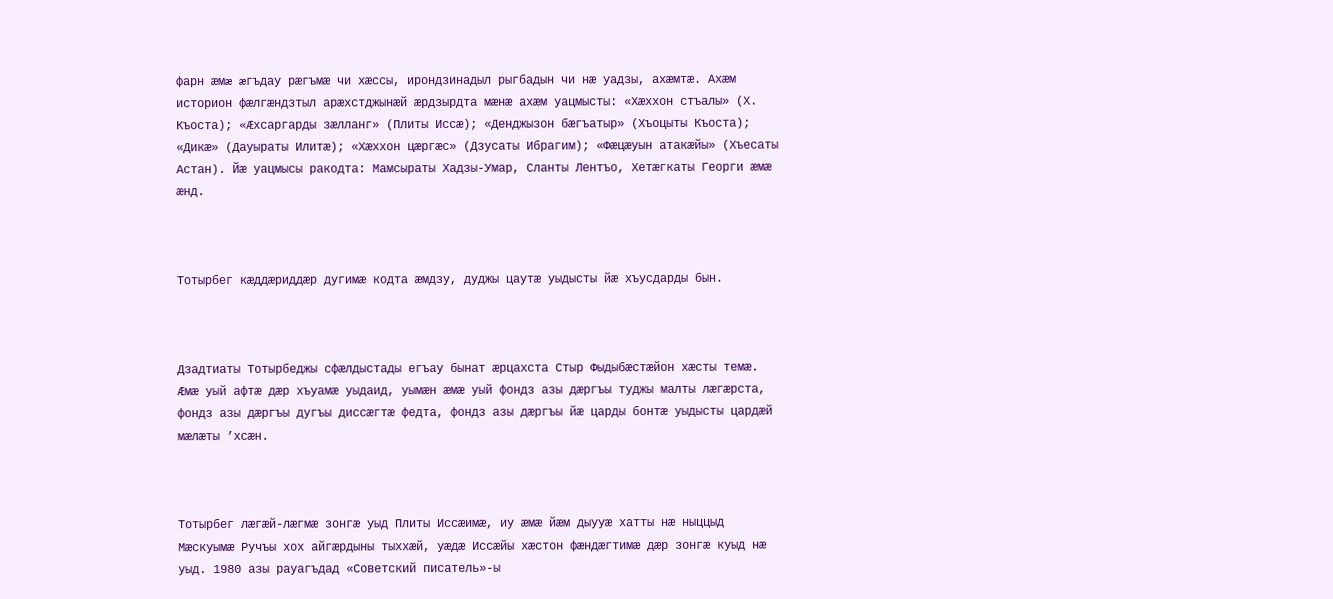фарн æмæ æгъдау рæгъмæ чи хæссы, ирондзинадыл рыгбадын чи нæ уадзы, ахæмтæ. Ахæм историон фæлгæндзтыл арæхстджынæй æрдзырдта мæнæ ахæм уацмысты: «Хæххон стъалы» (Х. Къоста); «Æхсаргарды зæлланг» (Плиты Иссæ); «Денджызон бæгъатыр» (Хъоцыты Къоста); «Дикæ» (Дауыраты Илитæ); «Хæххон цæргæс» (Дзусаты Ибрагим); «Фæцæуын атакæйы» (Хъесаты Астан). Йæ уацмысы ракодта: Мамсыраты Хадзы-Умар, Сланты Лентъо, Хетæгкаты Георги æмæ æнд.



Тотырбег кæддæриддæр дугимæ кодта æмдзу, дуджы цаутæ уыдысты йæ хъусдарды бын.



Дзадтиаты Тотырбеджы сфæлдыстады егъау бынат æрцахста Стыр Фыдыбæстæйон хæсты темæ. Æмæ уый афтæ дæр хъуамæ уыдаид, уымæн æмæ уый фондз азы дæргъы туджы малты лæгæрста, фондз азы дæргъы дугъы диссæгтæ федта, фондз азы дæргъы йæ царды бонтæ уыдысты цардæй мæлæты ’хсæн.



Тотырбег лæгæй-лæгмæ зонгæ уыд Плиты Иссæимæ, иу æмæ йæм дыууæ хатты нæ ныццыд Мæскуымæ Ручъы хох айгæрдыны тыххæй, уæдæ Иссæйы хæстон фæндæгтимæ дæр зонгæ куыд нæ уыд. 1980 азы рауагъдад «Советский писатель»-ы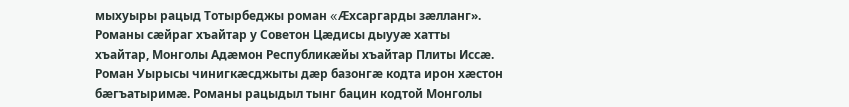мыхуыры рацыд Тотырбеджы роман «Æхсаргарды зæлланг». Романы сæйраг хъайтар у Советон Цæдисы дыууæ хатты хъайтар, Монголы Адæмон Республикæйы хъайтар Плиты Иссæ. Роман Уырысы чинигкæсджыты дæр базонгæ кодта ирон хæстон бæгъатыримæ. Романы рацыдыл тынг бацин кодтой Монголы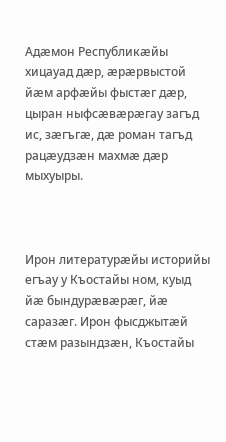Адæмон Республикæйы хицауад дæр, æрæрвыстой йæм арфæйы фыстæг дæр, цыран ныфсæвæрæгау загъд ис, зæгъгæ, дæ роман тагъд рацæудзæн махмæ дæр мыхуыры.



Ирон литературæйы историйы егъау у Къостайы ном, куыд йæ бындурæвæрæг, йæ саразæг. Ирон фысджытæй стæм разындзæн, Къостайы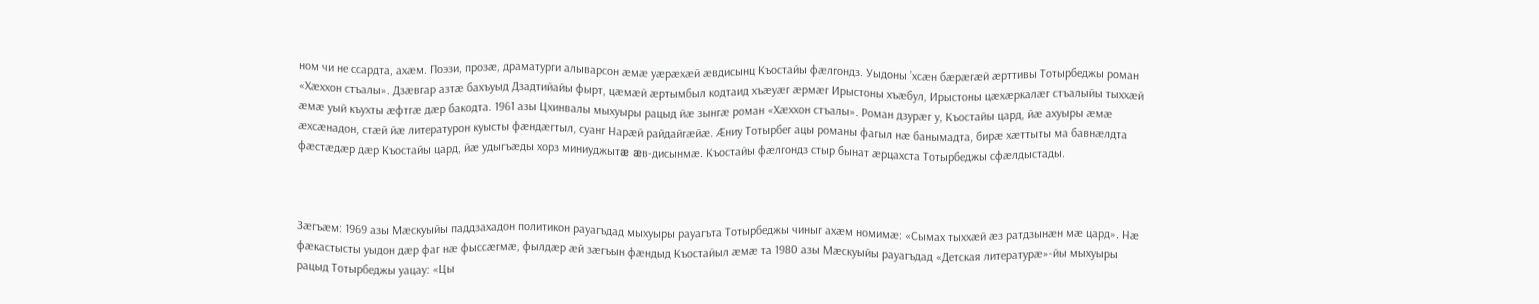ном чи не ссардта, ахæм. Поэзи, прозæ, драматурги алыварсон æмæ уæрæхæй æвдисынц Къостайы фæлгондз. Уыдоны ’хсæн бæрæгæй æрттивы Тотырбеджы роман «Хæххон стъалы». Дзæвгар азтæ бахъуыд Дзадтийайы фырт, цæмæй æртымбыл кодтаид хъæуæг æрмæг Ирыстоны хъæбул, Ирыстоны цæхæркалæг стъалыйы тыххæй æмæ уый къухты æфтгæ дæр бакодта. 1961 азы Цхинвалы мыхуыры рацыд йæ зынгæ роман «Хæххон стъалы». Роман дзурæг у, Къостайы цард, йæ ахуыры æмæ æхсæнадон, стæй йæ литературон куысты фæндæгтыл, суанг Нарæй райдайгæйæ. Æниу Тотырбег ацы романы фагыл нæ банымадта, бирæ хæттыты ма бавнæлдта фæстæдæр дæр Къостайы цард, йæ удыгъæды хорз миниуджытæ æв-дисынмæ. Къостайы фæлгондз стыр бынат æрцахста Тотырбеджы сфæлдыстады.



Зæгъæм: 1969 азы Мæскуыйы паддзахадон политикон рауагъдад мыхуыры рауагъта Тотырбеджы чиныг ахæм номимæ: «Сымах тыххæй æз ратдзынæн мæ цард». Нæ фæкастысты уыдон дæр фаг нæ фыссæгмæ, фылдæр æй зæгъын фæндыд Къостайыл æмæ та 1980 азы Мæскуыйы рауагъдад «Детская литературæ»-йы мыхуыры рацыд Тотырбеджы уацау: «Цы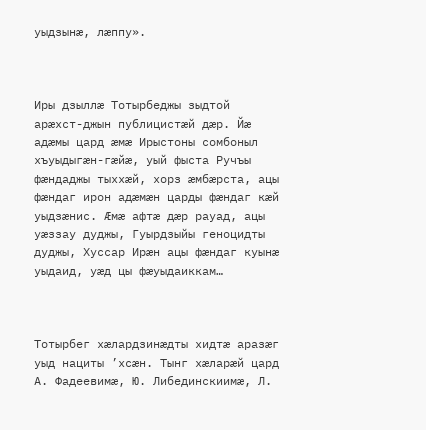уыдзынæ, лæппу».



Иры дзыллæ Тотырбеджы зыдтой арæхст-джын публицистæй дæр. Йæ адæмы цард æмæ Ирыстоны сомбоныл хъуыдыгæн-гæйæ, уый фыста Ручъы фæндаджы тыххæй, хорз æмбæрста, ацы фæндаг ирон адæмæн царды фæндаг кæй уыдзæнис. Æмæ афтæ дæр рауад, ацы уæззау дуджы, Гуырдзыйы геноцидты дуджы, Хуссар Ирæн ацы фæндаг куынæ уыдаид, уæд цы фæуыдаиккам…



Тотырбег хæлардзинæдты хидтæ аразæг уыд нациты ’хсæн. Тынг хæларæй цард А. Фадеевимæ, Ю. Либединскиимæ, Л.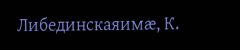Либединскаяимæ, К.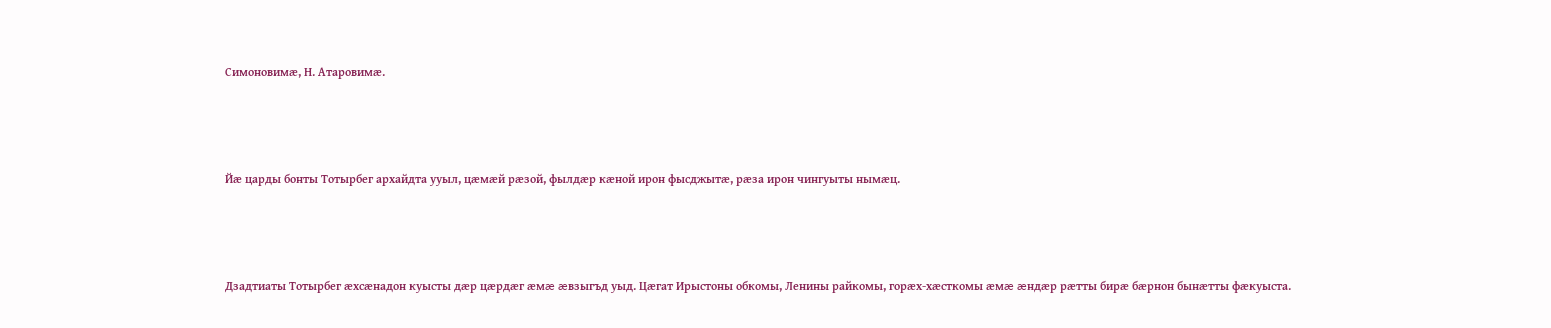Симоновимæ, Н. Атаровимæ.



Йæ царды бонты Тотырбег архайдта ууыл, цæмæй рæзой, фылдæр кæной ирон фысджытæ, рæза ирон чингуыты нымæц.



Дзадтиаты Тотырбег æхсæнадон куысты дæр цæрдæг æмæ æвзыгъд уыд. Цæгат Ирыстоны обкомы, Ленины райкомы, горæх-хæсткомы æмæ æндæр рæтты бирæ бæрнон бынæтты фæкуыста.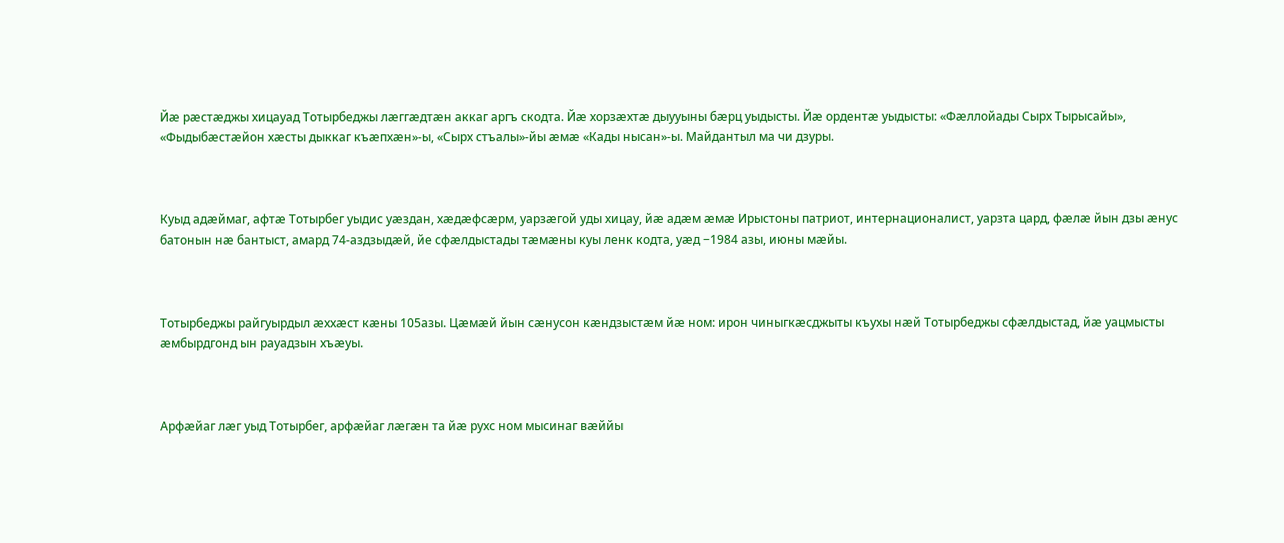Йæ рæстæджы хицауад Тотырбеджы лæггæдтæн аккаг аргъ скодта. Йæ хорзæхтæ дыууыны бæрц уыдысты. Йæ ордентæ уыдысты: «Фæллойады Сырх Тырысайы», «Фыдыбæстæйон хæсты дыккаг къæпхæн»-ы, «Сырх стъалы»-йы æмæ «Кады нысан»-ы. Майдантыл ма чи дзуры.



Куыд адæймаг, афтæ Тотырбег уыдис уæздан, хæдæфсæрм, уарзæгой уды хицау, йæ адæм æмæ Ирыстоны патриот, интернационалист, уарзта цард, фæлæ йын дзы æнус батонын нæ бантыст, амард 74-аздзыдæй, йе сфæлдыстады тæмæны куы ленк кодта, уæд −1984 азы, июны мæйы.



Тотырбеджы райгуырдыл æххæст кæны 105азы. Цæмæй йын сæнусон кæндзыстæм йæ ном: ирон чиныгкæсджыты къухы нæй Тотырбеджы сфæлдыстад, йæ уацмысты æмбырдгонд ын рауадзын хъæуы.



Арфæйаг лæг уыд Тотырбег, арфæйаг лæгæн та йæ рухс ном мысинаг вæййы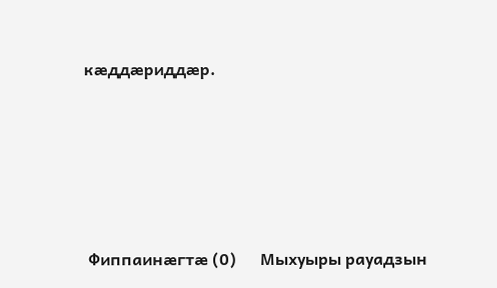кæддæриддæр.





 Фиппаинæгтæ (0)      Мыхуыры рауадзын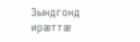Зындгонд ирæттæ